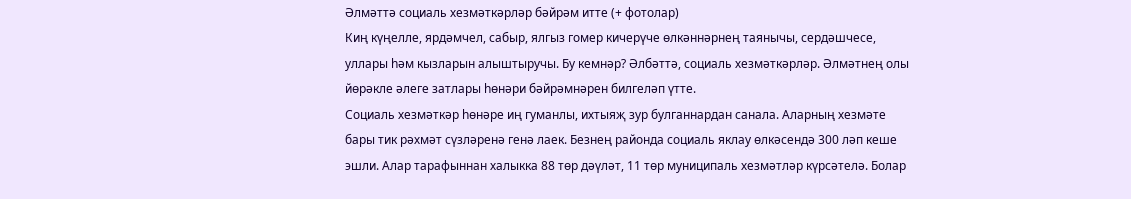Әлмәттә социаль хезмәткәрләр бәйрәм итте (+ фотолар)
Киң күңелле, ярдәмчел, сабыр, ялгыз гомер кичерүче өлкәннәрнең таянычы, сердәшчесе, уллары һәм кызларын алыштыручы. Бу кемнәр? Әлбәттә, социаль хезмәткәрләр. Әлмәтнең олы йөрәкле әлеге затлары һөнәри бәйрәмнәрен билгеләп үтте.
Социаль хезмәткәр һөнәре иң гуманлы, ихтыяҗ зур булганнардан санала. Аларның хезмәте бары тик рәхмәт сүзләренә генә лаек. Безнең районда социаль яклау өлкәсендә 300 ләп кеше эшли. Алар тарафыннан халыкка 88 төр дәүләт, 11 төр муниципаль хезмәтләр күрсәтелә. Болар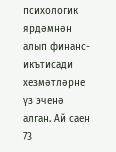психологик ярдәмнән алып финанс-икътисади хезмәтләрне үз эченә алган. Ай саен 73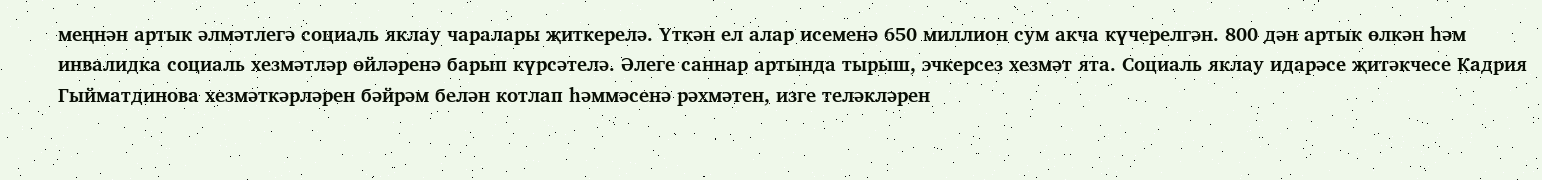меңнән артык әлмәтлегә социаль яклау чаралары җиткерелә. Үткән ел алар исеменә 650 миллион сум акча күчерелгән. 800 дән артык өлкән һәм инвалидка социаль хезмәтләр өйләренә барып күрсәтелә. Әлеге саннар артында тырыш, эчкерсез хезмәт ята. Социаль яклау идарәсе җитәкчесе Кадрия Гыйматдинова хезмәткәрләрен бәйрәм белән котлап һәммәсенә рәхмәтен, изге теләкләрен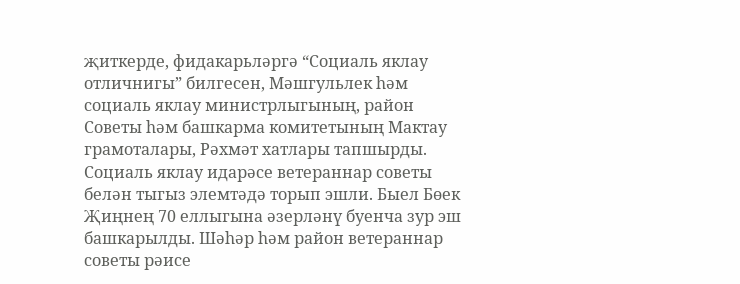җиткерде, фидакарьләргә “Социаль яклау отличнигы” билгесен, Мәшгульлек һәм социаль яклау министрлыгының, район Советы һәм башкарма комитетының Мактау грамоталары, Рәхмәт хатлары тапшырды.
Социаль яклау идарәсе ветераннар советы белән тыгыз элемтәдә торып эшли. Быел Бөек Җиңнең 70 еллыгына әзерләнү буенча зур эш башкарылды. Шәһәр һәм район ветераннар советы рәисе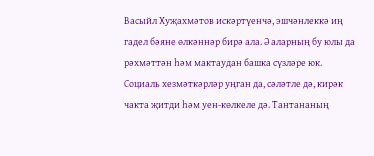Васыйл Хуҗахмәтов искәртүенчә, эшчәнлеккә иң гадел бәяне өлкәннәр бирә ала. Ә аларның бу юлы да рәхмәттән һәм мактаудан башка сүзләре юк.
Социаль хезмәткәрләр уңган да, сәләтле дә, кирәк чакта җитди һәм уен-көлкеле дә. Тантананың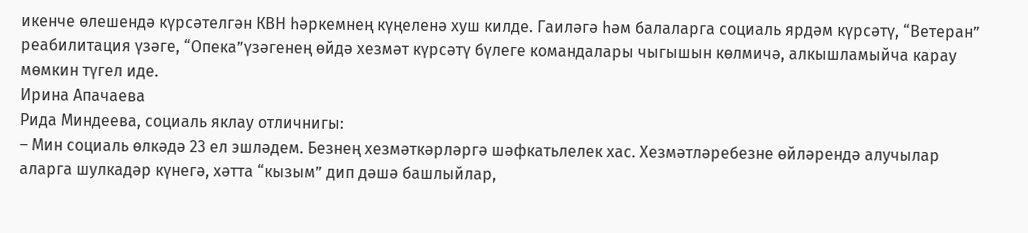икенче өлешендә күрсәтелгән КВН һәркемнең күңеленә хуш килде. Гаиләгә һәм балаларга социаль ярдәм күрсәтү, “Ветеран” реабилитация үзәге, “Опека”үзәгенең өйдә хезмәт күрсәтү бүлеге командалары чыгышын көлмичә, алкышламыйча карау мөмкин түгел иде.
Ирина Апачаева
Рида Миндеева, социаль яклау отличнигы:
– Мин социаль өлкәдә 23 ел эшләдем. Безнең хезмәткәрләргә шәфкатьлелек хас. Хезмәтләребезне өйләрендә алучылар аларга шулкадәр күнегә, хәтта “кызым” дип дәшә башлыйлар,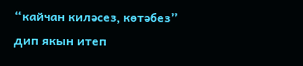“кайчан киләсез, көтәбез” дип якын итеп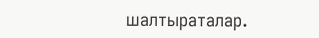шалтыраталар.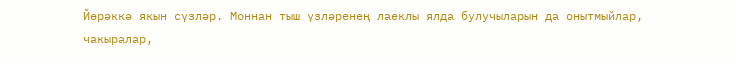Йөрәккә якын сүзләр. Моннан тыш үзләренең лаеклы ялда булучыларын да онытмыйлар, чакыралар,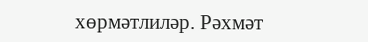хөрмәтлиләр. Рәхмәт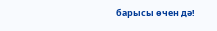барысы өчен дә!